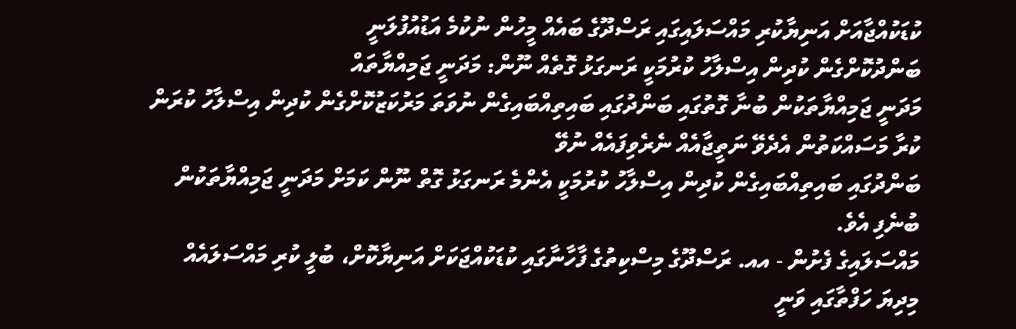ކުޑަކުއްޖާއަށް އަނިޔާކުރި މައްސަލައިގައި ރަސްދޫގެ ބައެއް މީހުން ނުކުމެ އަޑުއުފުލަނީ
ބަންދުކޮށްގެން ކުދިން އިސްލާހު ކުރުމަކީ ރަނގަޅު ގޮތެއް ނޫން: މަދަނީ ޖަމިއްޔާތައް
މަދަނީ ޖަމިއްޔާތަކުން ބުނާ ގޮތުގައި ބަންދުގައި ބައިތިއްބައިގެން ނުވަތަ މަރުކަޒުކޮށްގެން ކުދިން އިސްލާހު ކުރަން ކުރާ މަސައްކަތުން އެދެވޭ ނަތީޖާއެއް ނެރެވިފައެއް ނުވޭ
ބަންދުގައި ބައިތިއްބައިގެން ކުދިން އިސްލާހު ކުރުމަކީ އެންމެ ރަނގަޅު ގޮތް ނޫން ކަމަށް މަދަނީ ޖަމިއްޔާތަކުން ބުނެފި އެވެ.
މައްސަލައިގެ ފެށުން - އއ. ރަސްދޫގެ މިސްކިތުގެ ފާހާނާގައި ކުޑަކުއްޖަކަށް އަނިޔާކޮށް، ބުލީ ކުރި މައްސަލައެއް މިދިޔަ ހަފްތާގައި ވަނީ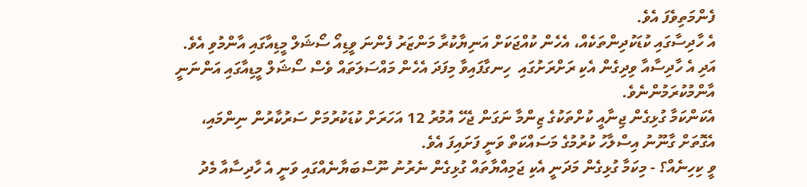ފެންމަތިވެފަ އެވެ.
އެ ހާދިސާގައި ކުޑަކުދިންތަކެއް، އެހެން ކުއްޖަކަށް އަނިޔާކުރާ މަންޒަރު ފެންނަ ވީޑިއޯ ސޯޝަލް މީޑިއާގައި އާންމުވި އެވެ. އަދި އެ ހާދިސާއާ ވިދިގެން އެކި ރަށްރަށުގައި  ހިނގާފައިވާ މިފަދަ އެހެން މައްސަލަތައް ވެސް ސޯޝަލް މީޑިއާގައި އަންނަނީ އާންމުކުރަމުންނެވެ.
އެކަންކަމާ ގުޅިގެން ޖިނާއީ ކުށްތަކުގެ ޒިންމާ ނަގަން ޖެހޭ އުމުރު 12 އަހަރަށް ކުޑަކުރުމަށް ސަރުކާރުން ނިންމައި، އެގޮތަށް ގާނޫނު އިސްލާހު ކުރުމުގެ މަސައްކަތް ވަނީ ފަށައިފަ އެވެ.
ވީ ކިހިނެއް؟ - މިކަމާ ގުޅިގެން މަދަނީ އެކި ޖަމިއްޔާތައް ގުޅިގެން ނެރުނު ނޫސްބަޔާނެއްގައި ވަނީ އެ ހާދިސާއާ މެދު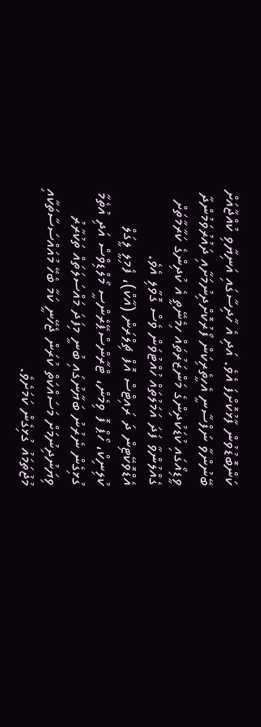ކަންބޮޑުވުން ފާޅުކޮށްފަ އެވެ. އަދި އެ ހާދިސާގައި އަނިޔާވި ކުއްޖާއަށް ބޭނުންވާ ނަފްސާނީ އެހީތެރިކަން ފޯރުކޮށްދިނުމަށާއި ދައުރުވަމުންދާ ވީޑިއޯގައި ކުޑަކުދިންގެ މަންޒަރުތައް ހިމެނޭތީ އެ ކުދިންގެ ކަރާމާތަށް ގެއްލުންވާ ފަދަ އަމަލުތައް ހުއްޓުވަން ވެސް ގޮވާލި އެވެ.
އެޑްވޮކޭޓިން ދަ ރައިޓްސް އޮފް ޗިލްރަން (އާކް)، ފެމިލީ ލީގަލް ކުލިނިކް، ހޯޕް ފޮ ވިމެން، ޓްރާންސްޕޭރެންސީ މޯލްޑިވްސް އަދި އުތެމާ ގުޅިގެން ނެރުނު ބަޔާނުގައި ބުނީ މިފަދަ މައްސަލަތައް ތަކުރާރު ވިޔަނުދިނުމަށް މަސައްކަތް ކުރަން ޖެހޭނީ ކަމާ ބެހޭ މުއައްސަސާތަކާއި މުޖުތަމައު ގުޅިގެން ކަމަށެވެ.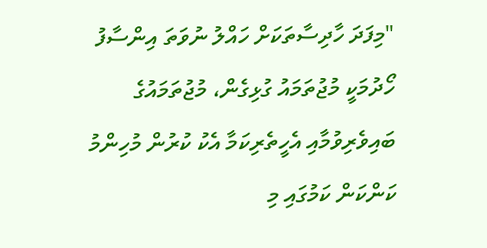"މިފަދަ ހާދިސާތަކަށް ހައްލު ނުވަތަ އިންސާފު ހޯދުމަކީ މުޖުތަމައު ގުޅިގެން، މުޖުތަމައުގެ ބައިވެރިވުމާއި އެހީތެރިކަމާ އެކު ކުރުން މުހިންމު ކަންކަން ކަމުގައި މި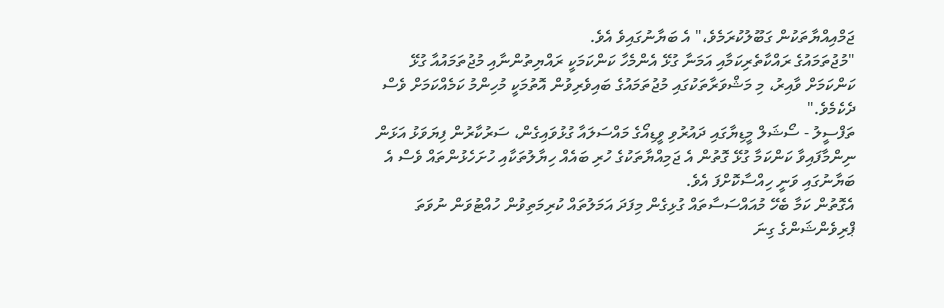ޖަމްއިއްޔާތަކުން ގަބޫލުކުރަމެވެ،" އެ ބަޔާނުގައިވެ އެވެ.
"މުޖުތަމައުގެ ރައްކާތެރިކަމާއި އަމަނާ ގުޅޭ އެންމެހާ ކަންކަމަކީ ރައްޔިތުންނާއި މުޖުތަމައުއާ ގުޅޭ ކަންކަމަށް ވާއިރު، މި މަޝްވަރާތަކުގައި މުޖުތަމައުގެ ބައިވެރިވުން އޮތުމަކީ މުހިންމު ކަމެއްކަމަށް ވެސް ދެކެމެވެ."
ތަފްސީލު - ސޯޝަލް މީޑިޔާގައި ދައުރުވި ވީޑިއޯގެ މައްސަލައާ ގުޅުވައިގެން، ސަރުކާރުން ފިޔަވަޅު އަޅަން ނިންމާފައިވާ ކަންކަމާ ގުޅޭ ގޮތުން އެ ޖަމިއްޔާތަކުގެ ހުރި ބައެއް ހިޔާލުތަކާއި ހުށަހެޅުންތައް ވެސް އެ ބަޔާނުގައި ވަނީ ހިއްސާކޮށްފަ އެވެ.
އެގޮތުން ކަމާ ބެހޭ މުއައްސަސާތައް ގުޅިގެން މިފަދަ އަމަލުތައް ކުރިމަތިވުން ހުއްޓުވަން ނުވަތަ ޕްރިވެންޝަންގެ ގިނަ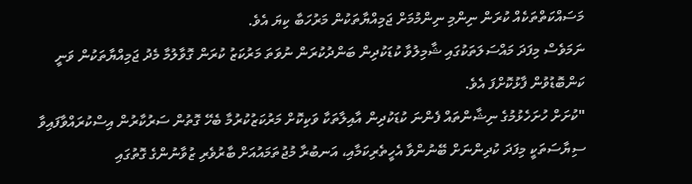މަސައްކަތްތަކެއް ކުރަން ނިންމި ނިންމުމަށް ޖަމިއްޔާތަކުން މަރުހަބާ ކިޔަ އެވެ.
ނަމަވެސް މިފަދަ މައްސަލަތަކުގައި ޝާމިލުވާ ކުޑަކުދިން ބަންދުކުރަން ނުވަތަ މަރުކަޒު ކުރަން ގޮވާލުމާ މެދު ޖަމިއްޔާތަކުން ވަނީ ކަންބޮޑުވުން ފާޅުކޮށްފަ އެވެ.
"ކުށަށް ހުށަހެޅުމުގެ ނިޝާންތައް ފެންނަ ކުޑަކުދިން އާއިލާތަކާ ވަކިކޮށް މަރުކަޒުކުރުމާ ބެހޭ ގޮތުން ސަރުކާރުން އިސްކުރައްވާފައިވާ ސިޔާސަތަކީ މިފަދަ ކުދިންނަށް ބޭނުންވާ އެހީތެރިކަމާއި، އަނބުރާ މުޖުތަމައުއަށް ބާރުވެރި ޒުވާނުންގެ ގޮތުގައި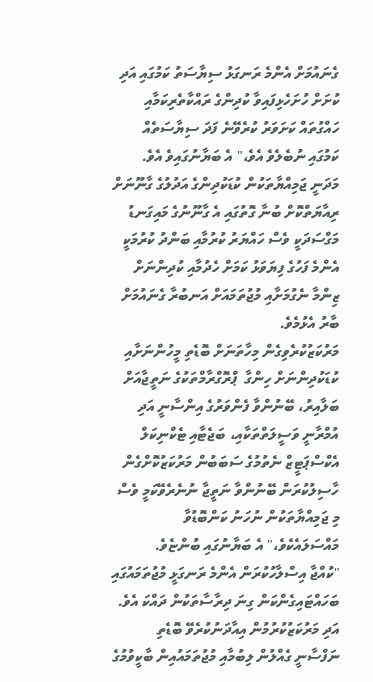ގެނައުމަށް އެންމެ ރަނގަޅު ސިޔާސަތު ކަމުގައި އަދި ކުށަށް ހުށަހެޅިފައިވާ ކުދިންގެ ރައްކާތެރިކަމާއި ހައްގުތައް ކަށަވަރު ކުރެވޭނެ ފަދަ ސިޔާސަތެއް ކަމުގައި ނުބެލެވެ އެވެ،" އެ ބަޔާނުގައިވެ އެވެ.
މަދަނީ ޖަމިއްޔާތަކުން ކުޑަކުދިންގެ އަދުލުގެ ގާނޫނަށް ރިއާޔަތްކޮށް ބުނާ ގޮތުގައި އެ ގާނޫނުގެ މައިގަނޑު މަގްސަދަކީ ވެސް ހައްޔަރު ކުރުމާއި ބަންދު ކުރުމަކީ އެންމެ ފަހުގެ ފިޔަވަޅު ކަމަށް ހެދުމާއި ކުދިންނަށް ޒިންމާ ނެގުމަށާއި މުޖުތަމައަށް އަނބުރާ ގެނައުމަށް ބާރު އެޅުމެވެ.
މަރުކަޒުކުރެވިގެން މިހާތަނަށް ބޮޑެތި މީހުންނަށާއި ކުޑަކުދިންނަށް ހިންގާ  ޕްރޮގްރާމްތަކުގެ ނަތީޖާއަށް ބަލާއިރު، ބޭނުންވާ ފެންވަރުގެ އިންސާނީ އަދި އުމްރާނީ ވަސީލަތްތަކާއި، ބަޖެޓާއި ޓެކްނިކަލް އެކްސްޕަޓީޒް ނެތުމުގެ ސަބަބުން މަރުކަޒުކޮށްގެން ހާސިލުކުރަން ބޭނުންވާ ނަތީޖާ ނުނެރެވޭކަމީ ވެސް މި ޖަމިއްޔާތަކުން ނުހަނު ކަންބޮޑުވާ މައްސަލައެކެވެ،" އެ ބަޔާނުގައި ބުންޏެވެ.
"ކުއްޖާ އިސްލާހުކުރަން އެންމެ ރަނގަޅީ މުޖުތަމައުގައި ބަހައްޓައިގެންކަން ގިނަ ދިރާސާތަކުން ދައްކަ އެވެ. އަދި މަރުކަޒުކުރުމުން އިއާދަނުކުރެވޭ ބޮޑެތި ނަފްސާނީ ގެއްލުން ލިބުމާއި މުޖުތަމައުއިން ބާކީވުމުގެ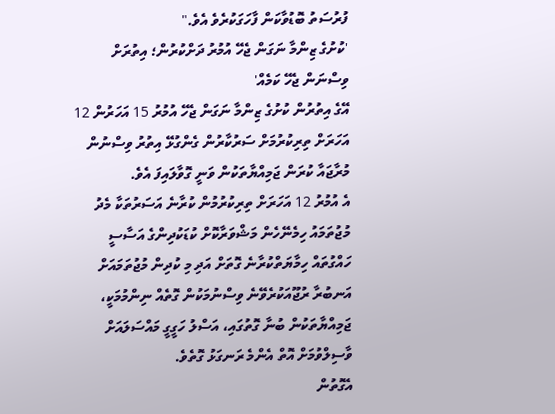ފުރުސަތު ބޮޑުވާކަން ފާހަގަކުރެވެ އެވެ."
'ކުށުގެ ޒިންމާ ނަގަން ޖެހޭ އުމުރު ދަށްކުރުން؛ އިތުރަށް ވިސްނަން ޖެހޭ ކަމެއް'
އޭގެ އިތުރުން ކުށުގެ ޒިންމާ ނަގަން ޖެހޭ އުމުރު 15 އަހަރުން 12 އަހަރަށް ތިރިކުރުމަށް ސަރުކާރުން ގެންގުޅޭ އިތުރު ވިސްނުން މުރާޖައާ ކުރަން ޖަމިއްޔާތަކުން ވަނީ ގޮވާލައިފަ އެވެ.
އެ އުމުރު 12 އަހަރަށް ތިރިކުރުމުން ކުރާނެ އަސަރުތަކާ މެދު މުޖުތަމައު ހިމެނޭހެން މަޝްވަރާކޮށް ކުޑަކުދިންގެ އަސާސީ ހައްގުތައް ހިމާޔަތްކުރާނެ ގޮތަށް އަދި މި ކުދިން މުޖުތަމައަށް އަނބުރާ ރުޖޫއަކުރެވޭނެ ވިސްނުމަކުން ގޮތެއް ނިންމުމަކީ، ޖަމިއްޔާތަކުން ބުނާ ގޮތުގައި، އަސްލު ހަގީގީ މައްސަލައަށް ވާސިލްވުމަށް އޮތް އެންމެ ރަނގަޅު ގޮތެވެ.
އެގޮތުން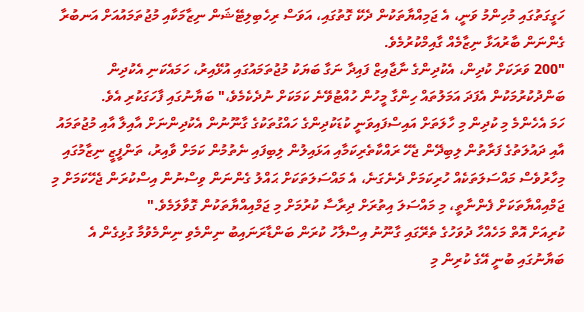ހަގީގަތުގައި މުހިންމު ވަނީ، އެ ޖަމިއްޔާތަކުން ދެކޭ ގޮތުގައި، އަވަސް ރިހެބިލިޓޭޝަން ނިޒާމަކާއި މުޖުތަމައުއަށް އަނބުރާ ގެންނަން ބާރުއަޅާ ނިޒާމެއް ގާއިމްކުރުމެވެ.
"200 ވަރަކަށް ކުދިން، އެކުދިންގެ ނާޖާއިޒް ފައިދާ ނަގާ ބަޔަކު މުޖުތަމައުގައި އުޅޭއިރު، ހަމައެކަނި އެކުދިން ބަންދުކުރުމަކުން އެފަދަ އަމަލުތައް ހިންގާ މީހުން ހުއްޓުވޭނެ ކަމަކަށް ނުދެކެމެވެ،" ބަޔާނުގައި ފާހަގަކުރި އެވެ.
ހަމަ އެހެންމެ މި ކުދިން މި ހާލަތަށް އައިސްފައިވަނީ ކުޑަކުދިންގެ ހައްގުތަކުގެ ގާނޫނުން އެކުދިންނަށް އާއިލާ އާއި މުޖުތަމައު އާއި ދައުލަތުގެ ފަރާތުން ލިބިދޭން ޖެހޭ ރައްކާތެރިކަމާއި އަޅައިލުން ލިބިފައި ނެތުމުން ކަމަށް ވާއިރު، ތަންފީޒީ ނިޒާމުގައި މިހާރުވެސް މައްސަލަތަކެއް ހުރިކަމަށް ދެނެގަނެ، އެ މައްސަލަތަކަށް ޙައްލު ގެންނަން ވިސްނުން އިސްކުރަން ޖެހޭކަމަށް މި ޖަމްއިއްޔާތަކަށް ފެންނާތީ، މި މައްސަލަ އިތުރަށް ދިރާސާ ކުރުމަށް މި ޖަމްއިއްޔާތަކުން ގޮވާލަމެވެ."
ކުރިއަށް އޮތް މަހެއްހާ ދުވަހުގެ ތެރޭގައި ގާނޫނު އިސްލާހު ކުރަން ބަންޑާރަނައިބު ނިންމެވި ނިންމެވުމާ ގުޅިގެން އެ ބަޔާނުގައި ބުނީ އޭގެ ކުރިން މި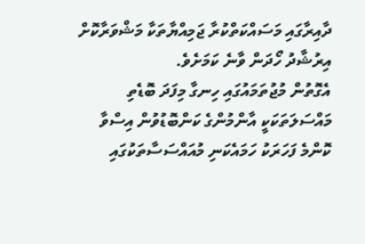ދާއިރާގައި މަސައްކަތްކުރާ ޖަމިއްޔާތަކާ މަޝްވަރާކޮށް އިރުޝާދު ހޯދަން ވާނެ ކަމަށެވެ.
އެގޮތުން މުޖުތަމައުގައި ހިނގާ މިފަދަ ބޮޑެތި މައްސަލަތަކަކީ އާންމުންގެ ކަންބޮޑުވުން އިސްވާ ކޮންމެ ފަހަރަކު ހަމައެކަނި މުއައްސަސާތަކުގައި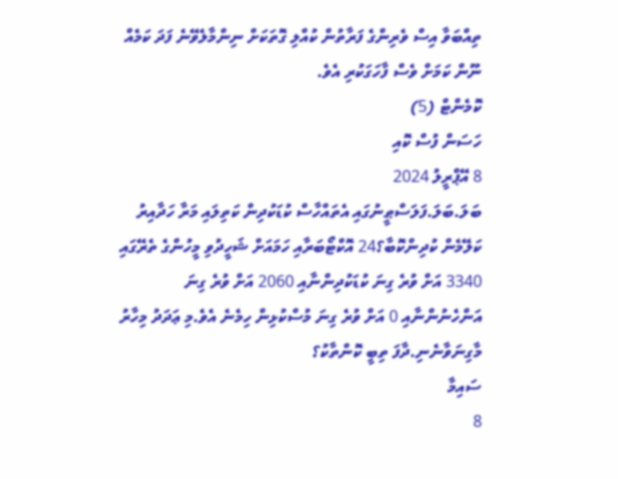ތިއްބަވާ އިސް ވެރިންގެ ފަރާތުން ކުއްލި ގޮތަކަށް ނިންމާލެވޭނެ ފަދަ ކަމެއް ނޫން ކަމަށް ވެސް ފާހަގަކުރި އެވެ.
ކޮމެންޓް (5)
ހަސަން ފުސް ކޮއި
8 އޭޕްރީލު 2024
ބަލަ.ބަލަ.ފަލަސްޠީނުގައި އެތައްހާސް ކުޑަކުދިން ކަތިލައި މަރާ ހަދާއިރު ކަލޭމެން ކުދިންކޮބާ؟24 އޮކްޓޯބަރާއި ހަމައަށް ޝަހީދުވި މީހުންގެ ތެރޭގައި 3340 އަށް ވުރެ ގިނަ ކުޑަކުދިންނާއި 2060 އަށް ވުރެ ގިނަ އަންހެނުންނާއި 0 އަށް ވުރެ ގިނަ މުސްކުޅިން ހިމެނެ އެވެ.މި ޢަދަދު މިހާރު މާގިނަވާނެނި.ދާފަ ތިބީ ކޮންތާކު؟
ސައިމާ
8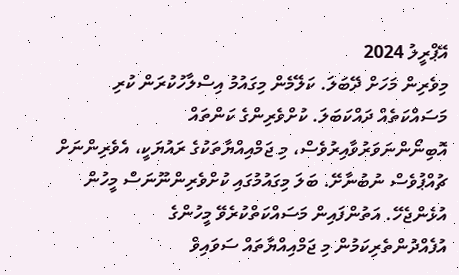އޭޕްރީލު 2024
މިވެރިން މަހަށް ދޭބަލަ. ކަލޭމެން މިގައުމު އިސްލާހުކުރަން ކުރި މަސައްކަތެއް ދައްކަބަލަ. ކުށްވެރިންގެ ކަންތައް އޮބިނޯންނަވަރުވާއިރުވެސް، މި ޖަމްއިއްޔާތަކުގެ ރައުޔަކީ، އެވެރިންނަށް ޗުއްޕުވެސް ނުބުނާށޭ. ބަލަ މިގައުމުގައި ކުށްވެރިންނޫނަސް މީހުން އުޅެންޖެހޭ. އަތުންފައިން މަސައްކަތްކުރެވޭ މީހުންގެ އުފެއްދުންތެރިކަމުން މި ޖަމްއިއްޔާތައް ސަވައިވް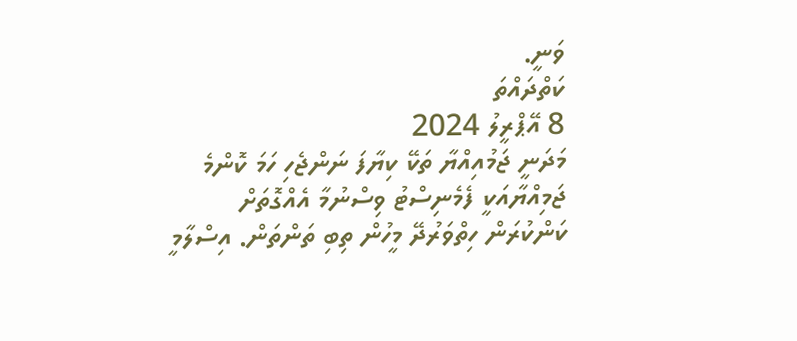ވަނީ.
ކަތްދައްތަ
8 އޭޕްރީލު 2024
މަދަނީ ޖަމުއިއްޔާ ތަކޭ ކިޔާފަ ނަންޖެހި ހަމަ ކޮންމެ ޖަމިއްޔާއަކީ ފެމެނިސްޓު ވިސްނުމާ އެއްގޮތަށް ކަންކުރަން ހިތްވަރުދޭ މީހުން ތިބި ތަންތަން. އިސްލާމީ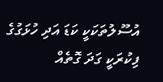އުސޫލުތަކަކީ ކަޑަ އަދި ހުޅަގުގެ ފިކުރަކީ ގަދަ ގޮތެއް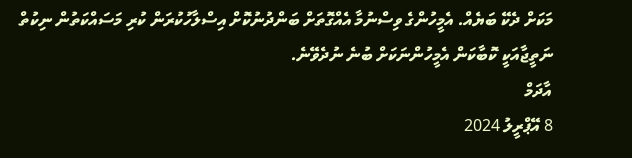މަކަށް ދެކޭ ބަޔެއް. އެމީހުންގެ ވިސްނުމާ އެއްގޮތަށް ބަންދުނުކޮށް އިސްލާހުކުރަން ކުރި މަސައްކަތުން ނިކުތް ނަތީޖާއަކީ ކޮބާކަން އެމީހުންނަކަށް ބުނެ ނުދެވޭނެ.
އާދަމް
8 އޭޕްރީލު 2024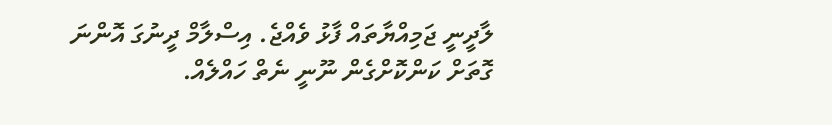ލާދީނީ ޖަމިއްޔާތައް ފާޅު ވެއްޖެ. އިސްލާމް ދީނުގަ އޮންނަ ގޮތަށް ކަންކޮށްގެން ނޫނީ ނެތް ހައްލެއް.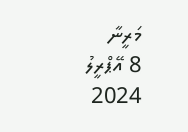މަރީނާ
8 އޭޕްރީލު 2024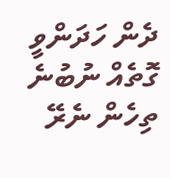ދެން ހަދަންވީ ގޮތެއް ނުބުނެ ތިހެން ނެރޭ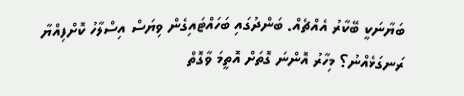ބަޔާނަކީ ބޭކާރު އެއްޗެއް. ބަންދުގައި ބަހައްޓައިގެން ވިޔަސް އިސްލާހު ކޮށްފިއްޔާ ރަނގަޅެއްނު؟ މިހާރު އޮންނަ ގޮތަށް އޮތީމަ ވާގޮތް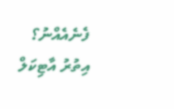ފެނެއެއްނު؟
އިތުރު އާޓިކަލް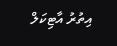އިތުރު އާޓިކަލް